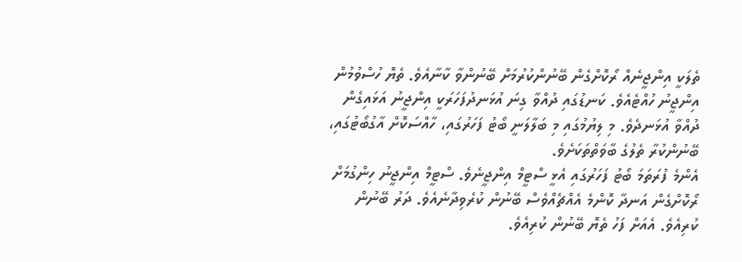ތެލަކީ އިންޖީނެއް ރޯކޮށްގެން ބޭނުންކުރުމަށް ބޭނުންވާ ކާނާއެވެ. ތެޔޮ ހުސްވުމުން އިންޖީނު ހުއްޓެއެވެ. ކަނޑުގައި ދުއްވާ ގިނަ އުޅަނދުފަހަރަކީ އިންޖީނު އަޅައިގެން ދުއްވާ އުޅަނދެވެ. މި ލިޔުމުގައި މި ބަލާލަނީ ބޯޓު ފަހަރުގައި، ހާއްސަކޮށް އާގުބޯޓުގައި، ބޭނުންކުރާ ތެލުގެ ބާވަތްތަކަށެވެ.
އެންމެ ފުރަތަމަ ބޯޓު ފަހަރުގައި އެޅީ ސްޓީމް އިންޖީނެވެ. ސްޓީމް އިންޖީނު ހިންގުމަށް ރޯކޮށްގެން އަނދާ ކޮންމެ އެއްޗެއްވެސް ބޭނުން ކުރެވިދާނެއެވެ. ދަރު ބޭނުން ކުރިއެވެ. އެއަށް ފަހު ތެޔޮ ބޭނުން ކުރިއެވެ.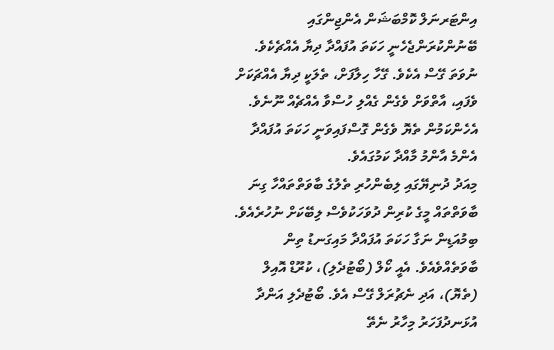އިންޓަރނަލް ކޮމްބަޝަން އެންޖިންގައި ބޭނުންކުރަންޖެހެނީ ހަކަތަ އުފައްދާ ދިޔާ އެއްޗެކެވެ. ނުވަތަ ގޭސް އެކެވެ. ގޭހާ ހިލާފަށް، ތެލަކީ ދިޔާ އެއްޗަކަށް ވެފައި، އާތްވަށް ވެގެން ގެއްލި ހުސްވާ އެއްޗެއް ނޫނެވެ. އެހެންކަމުން ތެޔޮ ވެގެން ގޮސްފައިވަނީ ހަކަތަ އުފައްދާ އެންމެ އާންމު މާއްދާ ކަމުގައެވެ.
މިއަދު ދުނިޔޭގައި ލިބެންހުރި ތެލުގެ ބާވަތްތައްހާ ގިނަ ބާވަތްތައް މީގެ ކުރިން ދުވަހަކުވެސް ލިބޭކަށް ނުހުރެއެވެ. ބިމުއަޑިން ނަގާ ހަކަތަ އުފައްދާ މައިގަނޑު ތިން ބާވަތެއްވެއެވެ. އެއީ ކޯލް (ބޯޓުދެލި)، ކުރޫޑް އޮއިލް (ތެޔޮ)، އަދި ނެޗުރަލް ގޭސް އެވެ. ބޯޓުދެލި އަންދާ އުޅަނދުފަހަރު މިހާރު ނެތޭ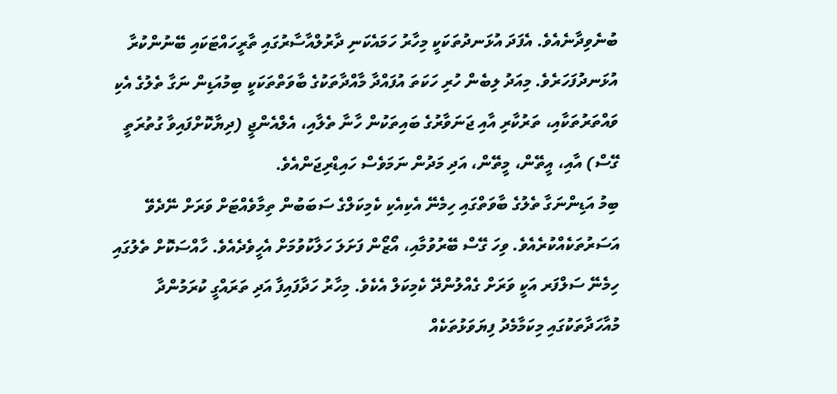ބުނެވިދާނެއެވެ. އެފަދަ އުޅަނދުތަކަކީ މިހާރު ހަމައެކަނި ދާރުލްއާސާރުގައި ތާރީހައްޓަކައި ބޭނުންކުރާ އުޅަނދުފަހަރެވެ. މިއަދު ލިބެން ހުރި ހަކަތަ އުފައްދާ މާއްދާތަކުގެ ބާވަތްތަކަކީ ބިމުއަޑިން ނަގާ ތެލުގެ އެކި ވައްތަރުތަކާއި، ތަރުކާރި އާއި ޖަނަވާރުގެ ބައިތަކުން ހާނާ ތެލާއި، އެލްއެންޖީ (ދިޔާކޮށްފައިވާ ގުތުރަތީ ގޭސް) އާއި، އީތޭން، މީތޭން، އަދި މަދުން ނަމަވެސް ހައިޑްރިޖަންއެވެ.
ބިމު އަޑިންނަގާ ތެލުގެ ބާވަތްގައި ހިމެނޭ އެކިއެކި ކެމިކަލްގެ ސަބަބުން ތިމާވެއްޓަށް ވަރަށް ނޭދެވޭ އަސަރުތަކެއްކުރެއެވެ. ވިހަ ގޭސް ބޭރުވުމާއި، އޯޒޯން ފަށަލަ ހަލާކުވުމަށް އެހީވެދެއެވެ. ހާއްސަކޮށް ތެލުގައި ހިމެނޭ ސަލްފަރ އަކީ ވަރަށް ގެއްލުންދޭ ކެމިކަލް އެކެވެ. މިހާރު ހަދާފައިފާ އަދި ތަރައްގީ ކުރަމުންދާ މުއާހަދާތަކުގައި މިކަމާމެދު ފިޔަވަޅުތަކެއް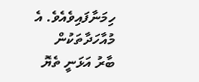ހިމަނާފައިވެއެވެ. އެ މުއާހަދާތަކުން ބާރު އަޅަނީ ތެޔޮ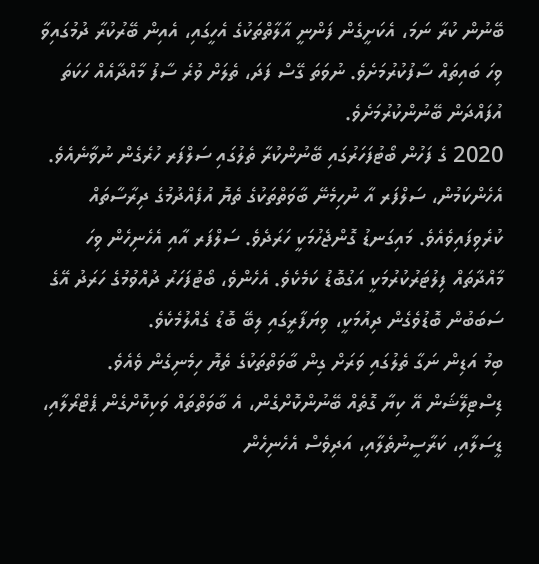ބޭނުން ކުރާ ނަމަ، އެކަށީގެން ފަންނީ އާލާތްތަކުގެ އެހީގައި، އެއިން ބޭރުކުރާ ދުމުގައިވާ ވިހަ ބައިތައް ސާފުކުރުމަށެވެ. ނުވަތަ ގޭސް ފަދަ، ތެލަށް ވުރެ ސާފު މާއްދާއެއް ހަކަތަ އުފައްދަން ބޭނުންކުރުމަށެވެ.
2020 ގެ ފަހުން ބޯޓުފަހަރުގައި ބޭނުންކުރާ ތެލުގައި ސަލްފަރ ހުރެގެން ނުވާނެއެވެ. އެހެންކަމުން، ސަލްފަރ އާ ނުހިމެނޭ ބާވަތްތަކުގެ ތެޔޮ އުފެއްދުމުގެ ދިރާސާތައް ކުރެވިފައިވެއެވެ. މައިގަނޑު ގޮންޖެހުމަކީ ހަރަދެވެ. ސަލްފަރ އާއި އެހެނިހެން ވިހަ މާއްދާތައް ފިލުޓަރުކުރުމަކީ އަގުބޮޑު ކަމެކެވެ. އެހެންވެ، ބޯޓުފަހަރު ދުއްވުމުގެ ހަރަދު އޭގެ ސަބަބުން ބޮޑުވެގެން ދިއުމަކީ، ވިޔަފާރީގައި ލިބޭ ބޮޑު ގެއްލުމެކެވެ.
ބިމު އަޑިން ނަގާ ތެލުގައި ވަރަށް ގިން ބާވަތްތަކުގެ ތެޔޮ ހިމެނިގެން ވެއެވެ. ޑިސްޓިލޭޝަން އޭ ކިޔާ ގޮތެއް ބޭނުންކޮށްގެން، އެ ބާވަތްތައް ވަކިކޮށްގެން ޕެޓްރޯލާއި، ޑީސަލާއި، ކަރާސީނުތެލާއި، އަދިވެސް އެހެނިހެން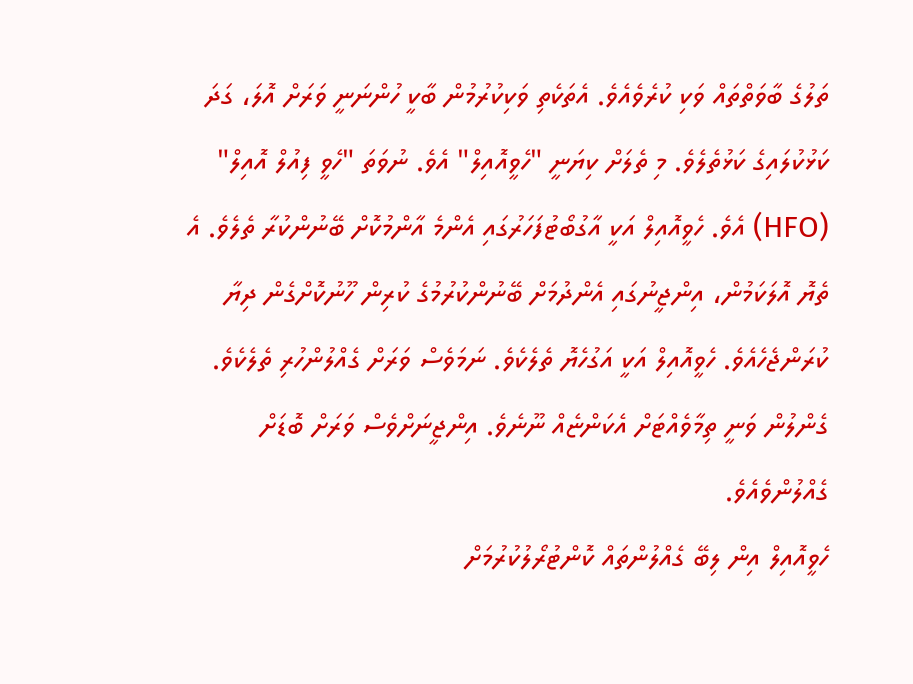ތަލުގެ ބާވަތްތައް ވަކި ކުރެވެއެވެ. އެތަކެތި ވަކިކުރުމުން ބާކީ ހުންނަނީ ވަރަށް އޮލަ، ގަދަ ކަޅުކުލައިގެ ކަޅުތެލެވެ. މި ތެލަށް ކިޔަނީ "ހެވީއޮއިލް" އެވެ. ނުވަތަ "ހެވީ ފިއުލް އޮއިލް" (HFO) އެވެ. ހެވީއޮއިލް އަކީ އާގުބޯޓުފަހަރުގައި އެންމެ އާންމުކޮށް ބޭނުންކުރާ ތެލެވެ. އެ ތެޔޮ އޮލަކަމުން، އިންޖީނުގައި އެންދުމަށް ބޭނުންކުރުމުގެ ކުރިން ހޫނުކޮށްގެން ދިޔާ ކުރަންޖެހެއެވެ. ހެވީއޮއިލް އަކީ އަގުހެޔޮ ތެލެކެވެ. ނަމަވެސް ވަރަށް ގެއްލުންހުރި ތެލެކެވެ. ގެންލުން ވަނީ ތިމާވެއްޓަށް އެކަންޏެއް ނޫނެވެ. އިންޖީނަށްވެސް ވަރަށް ބޮޑަށް ގެއްލުންވެއެވެ.
ހެވީއޮއިލް އިން ލިބޭ ގެއްލުންތައް ކޮންޓުރޯލުކުރުމަށް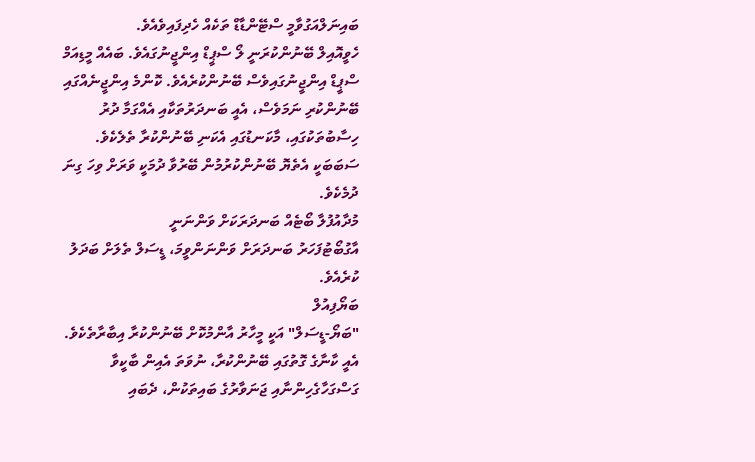ބައިނަލްއަގުވާމީ ސްޓޭންޑާޑް ތަކެއް ހެދިފައިވެއެވެ.
ހެވީއޮއިލް ބޭނުންކުރަނީ ލޯ ސްޕީޑް އިންޖީނުގައެވެ. ބައެއް މީޑިއަމް ސްޕީޑް އިންޖީނުގައިވެސް ބޭނުންކުރެއެވެ. ކޮންމެ އިންޖީނެއްގައި ބޭނުންކުރި ނަމަވެސް، އެއީ ބަނދަރުތަކާއި އެއްގަމާ ދުރު ހިސާބުތަކުގައި، މާކަނޑުގައި އެކަނި ބޭނުންކުރާ ތެލެކެވެ. ސަބަބަކީ އެތެޔޮ ބޭނުންކުރުމުން ބޭރުވާ ދުމަކީ ވަރަށް ވިހަ ގިނަ ދުމެކެވެ.
މުދާއުފުލާ ބޯޓެއް ބަނދަރަކަށް ވަންނަނީ
އާގުބޯޓުފަހަރު ބަނދަރަށް ވަންނަންވީމަ، ޑީސަލް ތެލަށް ބަދަލު ކުރެއެވެ.
ބަޔޯފިއުލް
"ބަޔޯ-ޑީސަލް" އަކީ މީހާރު އާންމުކޮށް ބޭނުންކުރާ އިބާރާތެކެވެ. އެއީ ކާނާގެ ގޮތުގައި ބޭނުންކުރާ، ނުވަތަ އެއިން ބާކީވާ ގަސްގަހާގެހިންނާއި ޖަނަވާރުގެ ބައިތަކުން، ދެބައި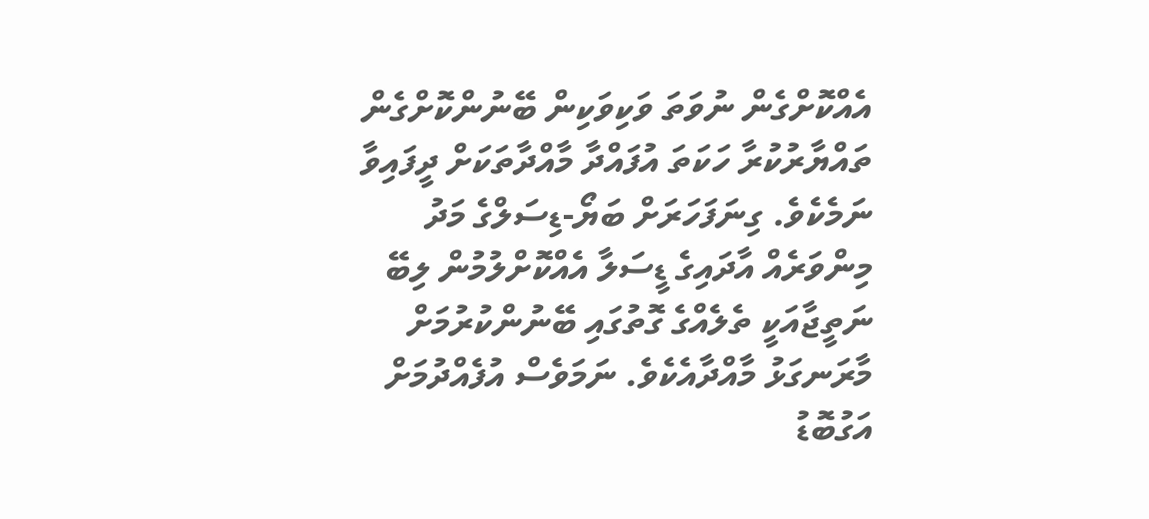އެއްކޮށްގެން ނުވަތަ ވަކިވަކިން ބޭނުންކޮށްގެން ތައްޔާރުކުރާ ހަކަތަ އުފައްދާ މާއްދާތަކަށް ދީފައިވާ ނަމެކެވެ. ގިނަފަހަރަށް ބަޔޯ-ޑިސަލްގެ މަދު މިންވަރެއް އާދައިގެ ޑީސަލާ އެއްކޮށްލުމުން ލިބޭ ނަތީޖާއަކީ ތެލެއްގެ ގޮތުގައި ބޭނުންކުރުމަށް މާރަނގަޅު މާއްދާއެކެވެ. ނަމަވެސް އުފެއްދުމަށް އަގުބޮޑު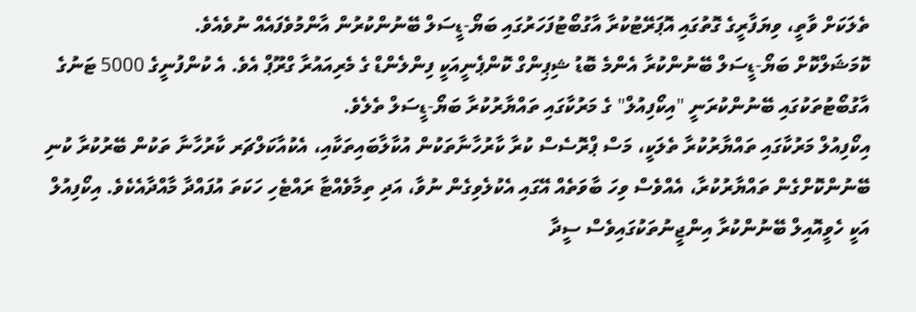ތެލަކަށް ވާތީ، ވިޔަފާރީގެ ގޮތުގައި އޮޕަރޭޓުކުރާ އާގުބޯޓުފަހަރުގައި ބަޔޯ-ޑީސަލް ބޭނުންކުރުން އާންމުވެފައެއް ނުވެއެވެ.
ކޮމަޝަލްކޮށް ބަޔޯ-ޑީސަލް ބޭނުންކުރާ އެންމެ ބޮޑު ޝިޕިންގް ކޮންޕެނީއަކީ ފިންލެންޑް ގެ މެރިއައުރާ ގްރޫޕް އެވެ. އެ ކުންފުނީގެ 5000 ޓަނުގެ އާގުބޯޓުތަކުގައި ބޭނުންކުރަނީ "އިކޯފިއުލް" ގެ މަރުކާގައި ތައްޔާރުކުރާ ބަޔޯ-ޑީސަލް ތެލެވެ.
އިކޯފިއުލް މަރުކާގައި ތައްޔާރުކުރާ ތެލަކީ، މަސް ޕްރޮސެސް ކުރާ ކާރުހާނާތަކުން އުކާލާބައިތަކާއި، އެކުއާކަލްޗަރ ކާރުހާނާ ތަކުން ބޭރުކުރާ ކުނި ބޭނުންކޮށްގެން ތައްޔާރުކުރާ، އެއްވެސް ވިހަ ބާވަތެއް އޭގައި އެކުލެވިގެން ނުވާ، އަދި ތިމާވެއްޓާ ރައްޓެހި ހަކަތަ އުފައްދާ މާއްދާއެކެވެ. އިކޯފިއުލް އަކީ ހެވީއޮއިލް ބޭނުންކުރާ އިންޖީނުތަކުގައިވެސް ސީދާ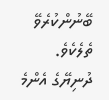ބޭނުންކުރެވޭ ތެލެކެވެ.
ދުނިޔޭގެ އެންމެ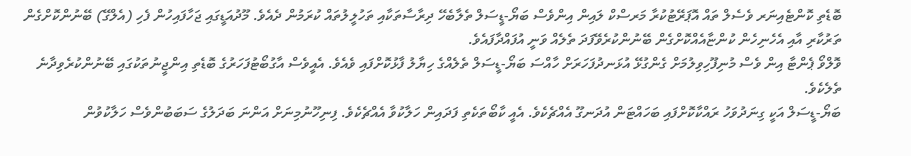ބޮޑެތި ކޮންޓެއިނަރ ވެސެލް ތައް އޮޕަރޭޓުކުރާ މަރސްކް ލައިން އިންވެސް ބަޔޯ-ޑީސަލް ތެލާބެހޭ ދިރާސާތަކާއި ތަހުލީލުތައް ކުރަމުން ދެއެވެ. މޫދުއަޑީގައި ޖަހާފައިހުން ފެހި (އެލްގޭ) ބޭނުންކޮށްގެން ތަރުކާރި އާއި އެހެނިހެން ކުންޏާއެއްކޮށްގެން ބޭނުންކުރެވޭފަދަ ތެލެއް ވަނީ އުފައްދާފައެވެ.
ވޮލްވޯ ޕެންޓާ އިން ވެސް މުނިފޫހިވިލުމަށް ގެންގުޅޭ އުޅަނދުފަހަރަށް ހާއްސަ ބަޔޯ-ޑީސަލް ތެލެއްގެ ހިޔާލު ފާޅުކޮށްފައި ވެއެވެ. އެއީވެސް އާގުބޯޓުފަހަރުގެ ބޮޑެތި އިންޖީނުތަކުގައި ބޭނުންކުރެވިދާނެ ތެލެކެވެ.
ބަޔޯ-ޑީސަލް އަކީ ގިނަދުވަހު ރައްކާކޮށްފައި ބަހައްޓަން އުދަނގޫ އެއްޗެކެވެ. އެއީ ކާބޯތަކެތި ފަދައިން ހަލާކުވާ އެއްޗެކެވެ. ފިނިހޫނުމިނަށް އަންނަ ބަދަލުގެ ސަބަބުންވެސް ހަލާކުވުން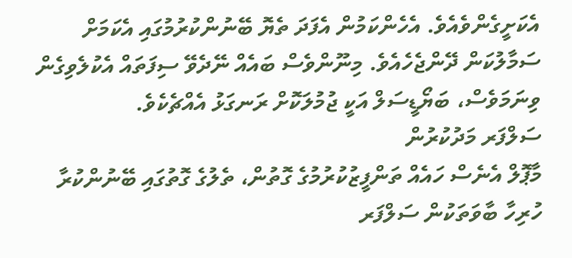އެކަށީގެންވެއެވެ. އެހެންކަމުން އެފަދަ ތެޔޮ ބޭނުންކުރުމުގައި އެކަމަށް ސަމާލުކަން ދޭންޖެހެއެވެ. މިނޫންވެސް ބައެއް ނޭދެވޭ ސިފަތައް އެކުލެވިގެން ވިނަމަވެސް، ބަޔޯޑީސަލް އަކީ ޖުމުލަކޮށް ރަނގަޅު އެއްޗެކެވެ.
ސަލްފަރ މަދުކުރުން
މާޕޮލް އެނެސް ހައެއް ތަންފީޒުކުރުމުގެ ގޮތުން، ތެލުގެ ގޮތުގައި ބޭނުންކުރާ ހުރިހާ ބާވަތަކުން ސަލްފަރ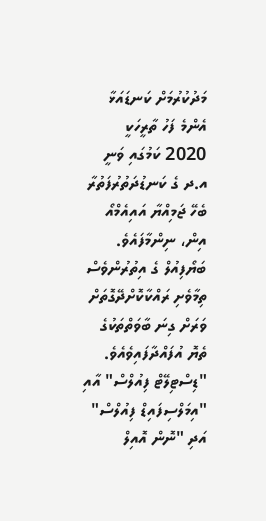މަދުކުރުމަށް ކަނޑައަޅާ އެންމެ ފަހު ތާރީހަކީ 2020 ކަމުގައި ވަނީ އ.ދ ގެ ކަނޑުދަތުރުފަތުރާ ބެހޭ ޖަމިއްޔާ އައިއެމްއޯ އިން، ނިންމާފައެވެ.
ބަޔޯފިއުލް ގެ އިތުރުންވެސް ތިމާވެށި ރައްކާކޮށްދޭގޮތަށް ވަރަށް ގިނަ ބާވަތްތަކުގެ ތެޔޮ އުފައްދާފައިވެއެވެ. "ޑިސްޓިލޭޓް ފިއުލްސް" އާއި "އިމަލްސިފައިޑް ފިއުލްސް" އަދި "ނޮން އޮއިލް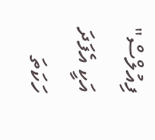ފިއުލްސް" އަކީ އެފަދަ ހަކަތަ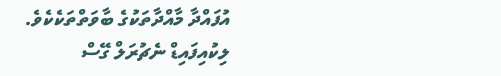އުފައްދާ މާއްދާތަކުގެ ބާވަތްތަކެކެވެ.
ލިކުއިފައިޑް ނެޗުރަލް ގޭސް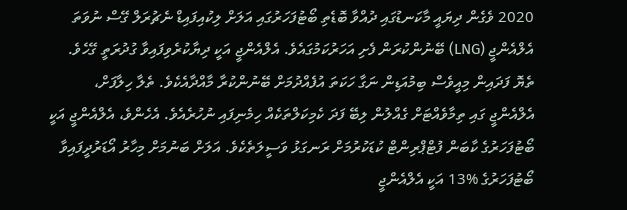2020 ވެގެން ދިޔައީ މާކަނޑުގައި ދުއްވާ ބޮޑެތި ބޯޓުފަހަރުގައި އަލަށް ލިކުއިފައިޑް ނެޗުރަލް ގޭސް ނުވަތަ އެލްއެންޖީ (LNG) ބޭނުންކުރަން ފެށި އަހަރުކަމުގައެވެ. އެލްއެންޖީ އަކީ ދިޔާކުރެވިފައިވާ ގުދުރަތީ ގޭހެވެ. ތެޔޮ ފަދައިން މިއީވެސް ބިމުއަޑިން ނަގާ ހަކަތަ އުފެއްދުމަށް ބޭނުންކުރާ މާއްދާއެކެވެ. ތެލާ ހިލާފަށް، އެލްއެންޖީ ގައި ތިމާވެއްޓަށް ގެއްލުން ލިބޭ ފަދަ ކެމިކަލްތަކެއް ހިމެނިފައި ނުހުރެއެވެ. އެހެންވެ، އެލްއެންޖީ އަކީ ބޯޓުފަހަރުގެ ކާބަން ފުޓްޕްރިންޓް ކުޑަކުރުމަށް ރަނގަޅު ވަސީލަތެކެވެ. އަލަށް ބަނުމަށް މިހާރު އޯޑަރުދީފައިވާ ބޯޓުފަހަރުގެ %13 އަކީ އެލްއެންޖީ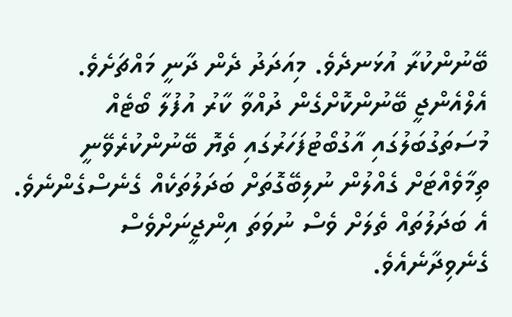ބޭނުންކުރާ އުޅަނދެވެ. މިއަދަދު ދެން ދާނީ މައްޗަށެވެ.
އެލްއެންޖީ ބޭނުންކޮށްގެން ދުއްވާ ކާރު އުފުލާ ބޯޓެއް
މުސަތަގުބަލުގައި އާގުބޯޓުފަހަރުގައި ތެޔޮ ބޭނުންކުރެވޭނީ ތިމާވެއްޓަށް ގެއްލުން ނުލިބޭގޮތަށް ބަދަލުތަކެއް ގެނެސްގެންނެވެ. އެ ބަދަލުތައް ތެލަށް ވެސް ނުވަތަ އިންޖީނަށްވެސް ގެނެވިދާނެއެވެ.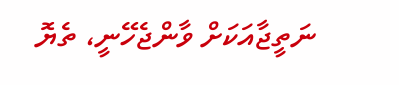ނަތީޖާއަކަށް ވާންޖެހޭނީ، ތެޔޮ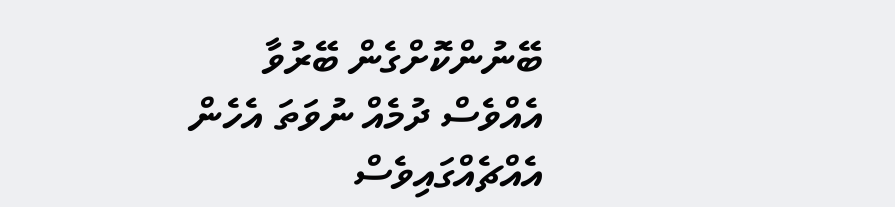ބޭނުންކޮށްގެން ބޭރުވާ އެއްވެސް ދުމެއް ނުވަތަ އެހެން އެއްޗެއްގައިވެސް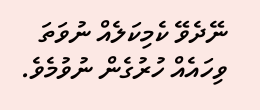ނޭދެވޭ ކެމިކަލެއް ނުވަތަ ވިހައެއް ހުރުގެން ނުވުމެވެ.